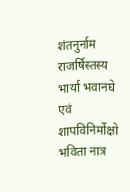शंतनुर्नाम राजर्षिस्तस्य भार्या भवानघे
एवं शापविनिर्मोक्षो भविता नात्र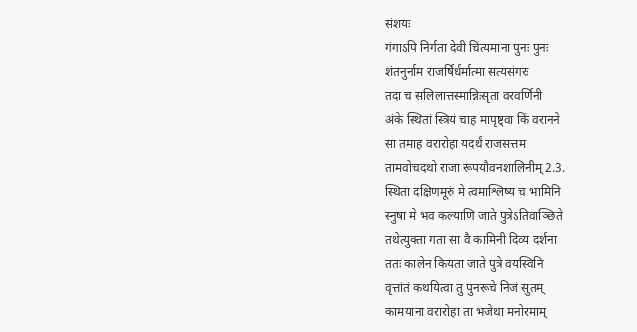संशयः
गंगाऽपि निर्गता देवी चिंत्यमाना पुनः पुनः
शंतनुर्नाम राजर्षिर्धर्मात्मा सत्यसंगरः
तदा च सलिलात्तस्मान्निःसृता वरवर्णिनी
अंके स्थितां स्त्रियं चाह मापृष्ट्वा किं वरानने
सा तमाह वरारोहा यदर्थं राजसत्तम
तामवोचदथो राजा रूपयौवनशालिनीम् 2.3.
स्थिता दक्षिणमूरुं मे त्वमाश्लिष्य च भामिनि
स्नुषा मे भव कल्याणि जाते पुत्रेऽतिवाञ्छिते
तथेत्युक्ता गता सा वै कामिनी दिव्य दर्शना
ततः कालेन कियता जाते पुत्रे वयस्विनि
वृत्तांतं कथयित्वा तु पुनरूचे निजं सुतम्
कामयाना वरारोहा ता भजेथा मनोरमाम्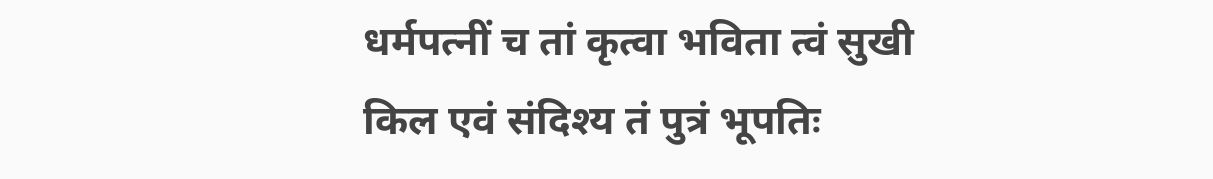धर्मपत्नीं च तां कृत्वा भविता त्वं सुखी किल एवं संदिश्य तं पुत्रं भूपतिः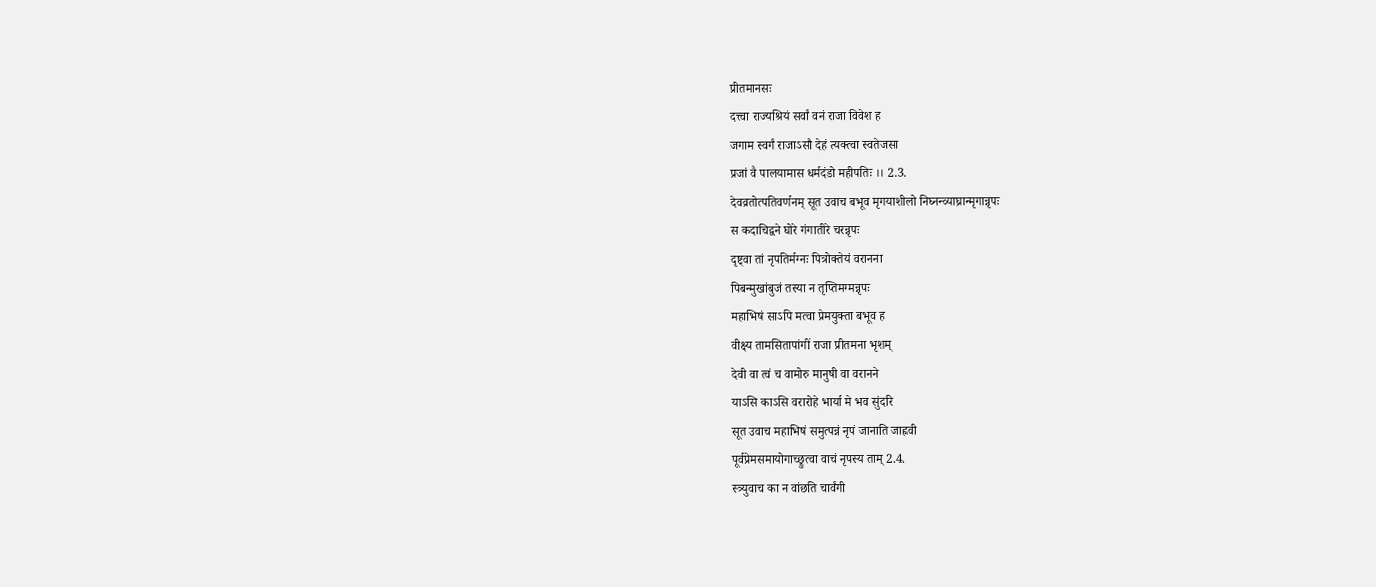प्रीतमानसः
दत्त्वा राज्यश्रियं सर्वां वनं राजा विवेश ह
जगाम स्वर्गं राजाऽसौ देहं त्यक्त्वा स्वतेजसा
प्रजां वै पालयामास धर्मदंडो महीपतिः ।। 2.3.
देवव्रतोत्पतिवर्णनम् सूत उवाच बभूव मृगयाशीलो निघ्नन्व्याघ्रान्मृगान्नृपः
स कदाचिद्वने घोरे गंगातीरे चरन्नृपः
दृष्ट्वा तां नृपतिर्मग्नः पित्रोक्तेयं वरानना
पिबन्मुखांबुजं तस्या न तृप्तिमग्मन्नृपः
महाभिषं साऽपि मत्वा प्रेमयुक्ता बभूव ह
वीक्ष्य तामसितापांगीं राजा प्रीतमना भृशम्
देवी वा त्वं च वामोरु मानुषी वा वरानने
याऽसि काऽसि वरारोहे भार्या मे भव सुंदरि
सूत उवाच महाभिषं समुत्पन्नं नृपं जानाति जाह्नवी
पूर्वप्रेमसमायोगाच्छ्रुत्वा वाचं नृपस्य ताम् 2.4.
स्त्र्युवाच का न वांछति चार्वंगी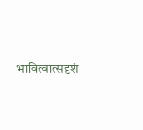भावित्वात्सदृशं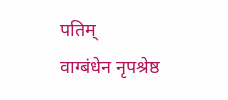पतिम्
वाग्बंधेन नृपश्रेष्ठ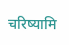चरिष्यामि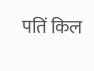पतिं किल